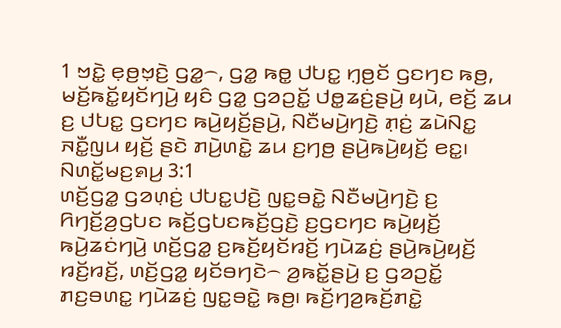1 ꤠꤢꤧ꤭ ꤕ꤫ꤥ꤬ꤠ꤫ꤢꤧ꤬ ꤞꤤ꤭꤮, ꤞꤤ꤭ ꤒꤥ꤭ ꤓꤝꤢ꤭ ꤚ꤫ꤥ꤬ꤢꤩ ꤞꤢꤚꤢ ꤒꤥ꤬, ꤗꤢꤩ꤬ꤒꤢꤩ꤭ꤟꤢꤩꤚꤣꤧ꤬ ꤟꤢꤨ ꤞꤤ꤭ ꤞꤤꤑꤢꤩ꤭ ꤓꤥ꤭ꤘꤢꤦ꤬ꤔꤣꤧ꤬ ꤟꤣꤧ, ꤕꤢꤩ꤬ ꤘꤣ ꤢ꤬ ꤓꤝꤢ꤭ ꤞꤢꤚꤢ ꤒꤣꤧ꤬ꤟꤢꤩ꤬ꤔꤣꤧ꤬, ꤡꤢꤪꤗꤣꤧ꤬ꤚꤢꤧ꤬ ꤊ꤫ꤢꤦ꤬ ꤘꤣꤧꤡꤢ꤭ ꤏꤢꤪ꤭ꤜꤣ ꤟꤢꤩ꤬ ꤔꤢꤧ ꤊꤣꤧ꤬ꤛꤢꤧ꤭ ꤘꤣ ꤢ꤬ꤚꤥ꤬ ꤔꤣꤧ꤬ꤒꤣꤧ꤬ꤟꤢꤩ꤬ ꤕꤢ꤭꤯
ꤡꤛꤢꤩ꤭ꤗꤢ꤬ꤎꤣ꤬ 3:1
ꤛꤢꤩ꤬ꤞꤤ꤭ ꤞꤤꤛ꤫ꤢꤦ꤬ ꤓꤝꤢ꤭ꤓꤢꤧ꤬ ꤜꤢ꤭ꤋꤢꤧ꤭ ꤡꤢꤪꤗꤣꤧ꤬ꤚꤢꤧ꤬ ꤢ꤬ ꤖꤚꤢꤩ꤬ꤤ꤬ꤞꤝꤢ ꤒꤢꤩ꤬ꤞꤝꤢꤒꤢꤩ꤬ꤞꤢꤧ꤬ ꤢ꤬ꤞꤢꤚꤢ ꤒꤣꤧ꤬ꤟꤢꤩ꤬ ꤒꤣꤧ꤬ꤘꤢꤦꤚꤣꤧ꤬ ꤛꤢꤩ꤬ꤞꤤ꤭ ꤢ꤬ꤒꤢꤩ꤬ꤟꤢꤩꤙꤢꤩ꤬ ꤚꤣꤧꤘꤢꤦ꤬ ꤔꤣꤧ꤬ꤒꤣꤧ꤬ꤟꤢꤩ꤬ ꤙꤢꤩ꤬ꤙꤢꤩ꤬, ꤛꤢꤩ꤬ꤞꤤ꤭ ꤟꤢꤩꤋꤚꤢꤧ꤮ ꤤ꤬ꤒꤢꤩ꤭ꤔꤣꤧ꤬ ꤢ꤬ ꤞꤤꤑꤢꤩ꤭ ꤊꤢ꤬ꤋꤛꤢ꤭ ꤚꤣꤧꤘꤢꤦ꤬ ꤜꤢ꤭ꤋꤢꤧ꤭ ꤒꤥ꤬꤯ ꤒꤢꤩ꤬ꤚꤤ꤬ꤒꤢꤩ꤬ꤊꤢꤧ꤭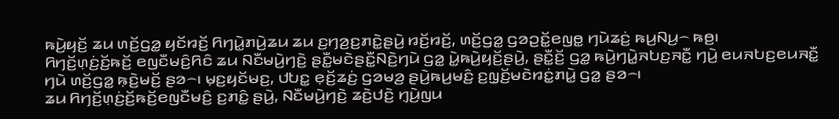ꤒꤣꤧ꤬ꤟꤢꤩ꤬ ꤘꤣ ꤛꤢꤩ꤬ꤞꤤ꤭ ꤟꤢꤩꤙꤢꤩ꤬ ꤖꤚꤣꤧ꤭ꤊꤣꤧ꤬ꤘꤣ ꤘꤣ ꤢ꤬ꤚꤤ꤬ꤢ꤬ꤊꤢꤧ꤭ꤔꤣꤧ꤬ ꤙꤢꤩ꤬ꤙꤢꤩ꤬, ꤛꤢꤩ꤬ꤞꤤ꤭ ꤞꤤꤑꤢꤩ꤭ꤕꤜꤥ꤭ ꤚꤣꤧꤘꤢꤦ꤬ ꤒꤣ꤬ꤡꤣ꤬꤮ ꤒꤥ꤬꤯
ꤖꤚꤢꤩ꤬ꤛ꤫ꤢꤦ꤬ꤢꤩ꤬ꤒꤢꤩ꤬ ꤕꤜꤢꤪꤗꤢꤨ꤬ꤖꤢꤨ ꤘꤣ ꤡꤢꤪꤗꤣꤧ꤬ꤚꤢꤧ꤬ ꤔꤢꤪ꤭ꤗꤢꤧꤔꤢꤪ꤭ꤡꤢꤧ꤬ꤚꤣꤧ ꤞꤤ꤭ ꤣꤧ꤭ꤒꤣꤧ꤬ꤟꤢꤩ꤬ꤔꤣꤧ꤬, ꤔꤢꤪ꤭ꤢꤩ꤬ ꤞꤤ꤭ ꤒꤣꤧ꤬ꤚꤣꤧ꤭ꤏꤝꤢ꤬ꤏꤢꤪ꤭ ꤚꤣꤧ꤬ ꤕꤣꤏꤝꤢ꤬ꤕꤣꤏꤢꤪ꤭ ꤚꤣꤧ ꤛꤢꤩ꤬ꤞꤤ꤭ ꤒ꤫ꤢꤧ꤬ꤗꤢꤩ꤬ ꤔꤤ꤮꤯ ꤗ꤫ꤢ꤬ꤟꤢꤩꤗꤢ꤬, ꤓꤝꤢ꤭ ꤕ꤫ꤢꤩ꤬ꤘꤢꤦ꤬ ꤞꤤꤗꤤ꤬ ꤔꤣꤧ꤬ꤒꤣ꤬ꤗꤢꤨ꤬ ꤢ꤬ꤜ꤫ꤢꤩ꤬ꤗꤢꤧꤙꤢꤦ꤭ꤊꤣꤧ꤭ ꤞꤤ꤭ ꤔꤤ꤮꤯
ꤘꤣ ꤖꤚꤢꤩ꤬ꤛ꤫ꤢꤦ꤬ꤢꤩ꤬ꤒꤢꤩ꤬ꤕꤜꤢꤪꤗꤢꤨ꤬ ꤢ꤬ꤊꤢꤨ꤭ ꤔꤣꤧ꤬, ꤡꤢꤪꤗꤣꤧ꤬ꤚꤢꤧ꤬ ꤘꤢꤧ꤬ꤓꤢꤧ꤬ ꤚ꤫ꤣꤧ꤬ꤜꤣ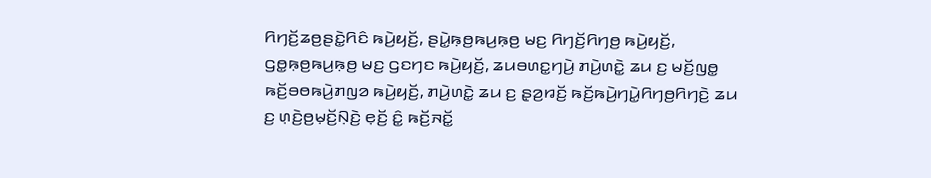ꤖꤚꤢꤩ꤬ꤘꤥ꤬ꤔꤢꤧ꤭ꤖꤢꤨ ꤒꤣꤧ꤬ꤟꤢꤩ꤬, ꤔꤣꤧ꤭ꤒ꤫ꤥ꤬ꤒꤣ꤬ꤒ꤫ꤥ꤬ ꤗꤢ꤬ ꤖꤚꤢꤩ꤬ꤖꤚꤥ꤬ ꤒꤣꤧ꤬ꤟꤢꤩ꤬, ꤞꤥ꤭ꤒ꤫ꤥ꤬ꤒꤣ꤬ꤒ꤫ꤥ꤬ ꤗꤢ꤬ ꤞꤢꤚꤢ ꤒꤣꤧ꤬ꤟꤢꤩ꤬, ꤘꤣꤋꤛꤢ꤭ꤚꤣꤧ꤬ ꤊꤣꤧ꤬ꤛꤢꤧ꤭ ꤘꤣ ꤢ꤬ ꤗꤢꤩ꤬ꤜꤥ꤭ ꤒꤢꤩ꤬ꤋꤥꤒꤣꤧ꤬ꤊꤜꤤ ꤒꤣꤧ꤬ꤟꤢꤩ꤬, ꤊꤣꤧ꤬ꤛꤢꤧ꤭ ꤘꤣ ꤢ꤬ ꤔ꤫ꤤ꤬ꤙꤢꤩ꤬ ꤒꤢꤩ꤬ꤒꤣꤧ꤬ꤚꤣꤧ꤭ꤖꤚꤥ꤬ꤖꤚꤢꤧ꤬ ꤘꤣ ꤢ꤬ ꤛ꤫ꤢꤧ꤬ꤥ꤬ꤗ꤫ꤢꤩ꤬ꤡ꤫ꤢꤧ꤬ ꤕ꤫ꤢꤩ꤬ ꤢꤨ꤭ ꤒꤢꤩ꤬ꤏꤢꤩ꤭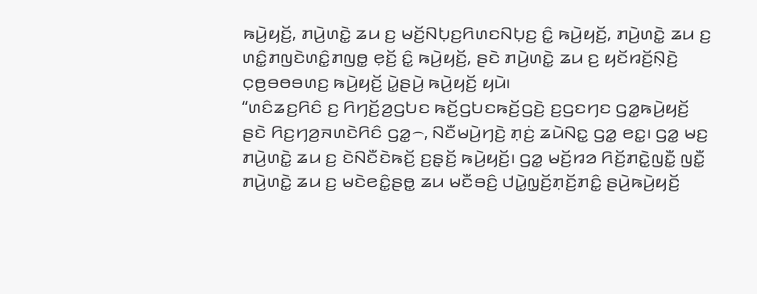ꤒꤣꤧ꤬ꤟꤢꤩ꤬, ꤊꤣꤧ꤬ꤛꤢꤧ꤭ ꤘꤣ ꤢ꤬ ꤗꤢꤩ꤬ꤡꤝ꤫ꤢ꤬ꤖꤛꤢꤡꤝ꤫ꤢ꤬ ꤢꤨ꤭ ꤒꤣꤧ꤬ꤟꤢꤩ꤬, ꤊꤣꤧ꤬ꤛꤢꤧ꤭ ꤘꤣ ꤢ꤬ ꤛꤢꤨ꤭ꤊꤜꤢꤧꤛꤢꤨ꤭ꤊꤜꤥ꤭ ꤕ꤫ꤢꤩ꤬ ꤢꤨ꤭ ꤒꤣꤧ꤬ꤟꤢꤩ꤬, ꤔꤢꤧ ꤊꤣꤧ꤬ꤛꤢꤧ꤭ ꤘꤣ ꤢ꤬ ꤟꤢꤩꤙꤢꤩ꤬ꤡ꤫ꤢꤧ꤬ ꤍ꤫ꤥ꤬ꤋꤥꤋꤛꤢ꤬ ꤒꤣꤧ꤬ꤟꤢꤩ꤬ ꤣꤧ꤭ꤔꤣꤧ꤬ ꤒꤣꤧ꤬ꤟꤢꤩ꤬ ꤟꤣꤧ꤯
“ꤛꤢꤨꤘꤢ꤬ꤖꤢꤨ ꤢ꤬ ꤖꤚꤢꤩ꤬ꤤ꤬ꤞꤝꤢ ꤒꤢꤩ꤬ꤞꤝꤢꤒꤢꤩ꤬ꤞꤢꤧ꤬ ꤢ꤬ꤞꤢꤚꤢ ꤞꤤ꤭ꤒꤣꤧ꤬ꤟꤢꤩ꤬ ꤔꤢꤧ ꤖꤢ꤬ꤚꤤ꤬ꤏꤛꤢꤧꤖꤢꤨ ꤞꤤ꤭꤮, ꤡꤢꤪꤗꤣꤧ꤬ꤚꤢꤧ꤬ ꤊ꤫ꤢꤦ꤬ ꤘꤣꤧꤡꤢ꤭ ꤞꤤ꤭ ꤕꤢ꤭꤯ ꤞꤤ꤭ ꤗꤢ꤬ ꤊꤣꤧ꤬ꤛꤢꤧ꤭ ꤘꤣ ꤢ꤬ ꤢꤧꤡꤢꤪꤢꤧꤒꤢꤩ꤬ ꤢ꤬ꤔ꤫ꤢꤩ꤬ ꤒꤣꤧ꤬ꤟꤢꤩ꤬꤯ ꤞꤤ꤭ ꤗꤢꤩ꤬ꤙꤤ ꤖꤢꤩ꤬ꤊꤢꤧ꤭ꤜꤢꤪ꤭ ꤜꤢꤪ꤭ ꤊꤣꤧ꤬ꤛꤢꤧ꤭ ꤘꤣ ꤢ꤬ ꤗꤢꤧꤕꤢꤨ꤭ꤔꤥ꤭ ꤘꤣ ꤗꤢꤪꤋꤢꤨ꤬ ꤓꤣꤧ꤭ꤜ꤫ꤢꤩ꤬ꤊ꤫ꤢꤩ꤬ꤊꤢꤨ꤭ ꤔꤣꤧ꤬ꤒꤣꤧ꤬ꤟꤢꤩ꤬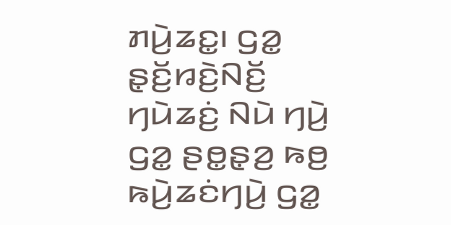ꤊꤣꤧ꤬ꤘꤢ꤭꤯ ꤞꤤ꤭ ꤔ꤫ꤢꤩ꤬ꤙꤢꤧ꤬ꤡꤢꤩ꤬ ꤚꤣꤧꤘꤢꤦ꤬ ꤡꤣꤧ ꤚꤣꤧ꤬ ꤞꤤ꤭ ꤔꤥ꤭ꤔ꤫ꤤ꤬ ꤒꤥ꤬ ꤒꤣꤧ꤬ꤘꤢꤦꤚꤣꤧ꤬ ꤞꤤ꤭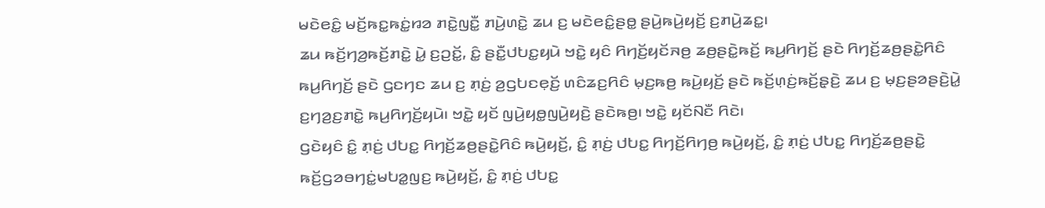ꤗꤢꤧꤕꤢꤨ꤭ ꤗꤢꤩ꤬ꤒꤢ꤭ꤒꤢꤦ꤭ꤙꤤ ꤊꤢꤧ꤭ꤜꤢꤪ꤭ ꤊꤣꤧ꤬ꤛꤢꤧ꤭ ꤘꤣ ꤢ꤬ ꤗꤢꤧꤕꤢꤨ꤭ꤔꤥ꤭ ꤔꤣꤧ꤬ꤒꤣꤧ꤬ꤟꤢꤩ꤬ ꤢ꤬ꤊꤣꤧ꤬ꤘꤢ꤭꤯
ꤘꤣ ꤒꤢꤩ꤬ꤚꤤ꤬ꤒꤢꤩ꤬ꤊꤢꤧ꤭ ꤣꤧ꤭ ꤢ꤬ꤑꤢꤩ꤭, ꤢꤨ꤭ ꤔꤢꤪ꤭ꤓꤝꤢ꤭ꤟꤣꤧ ꤠꤢꤧ꤭ ꤟꤢꤨ ꤖꤚꤢꤩ꤬ꤟꤢꤩꤏꤥ꤬ ꤘꤥ꤬ꤔꤢꤧ꤭ꤒꤢꤩ꤬ ꤒꤣ꤬ꤖꤚꤢꤩ꤬ ꤔꤢꤧ ꤖꤚꤢꤩ꤬ꤘꤥ꤬ꤔꤢꤧ꤭ꤖꤢꤨ ꤒꤣ꤬ꤖꤚꤢꤩ꤬ ꤔꤢꤧ ꤞꤢꤚꤢ ꤘꤣ ꤢ꤬ ꤊ꤫ꤢꤦ꤬ ꤤ꤬ꤞꤝꤢꤕ꤫ꤢꤩ꤬ ꤛꤢꤨꤘꤢ꤬ꤖꤢꤨ ꤗ꤫ꤢ꤬ꤒꤥ꤬ ꤒꤣꤧ꤬ꤟꤢꤩ꤬ ꤔꤢꤧ ꤒꤢꤩ꤬ꤛ꤫ꤢꤦ꤬ꤒꤢꤩ꤬ꤔ꤫ꤢꤧ꤬ ꤘꤣ ꤢ꤬ ꤗ꤫ꤢ꤬ꤔꤤꤔꤢꤧ꤬ꤣꤧ꤭ ꤢ꤬ꤚꤤ꤬ꤢ꤬ꤊꤢꤧ꤭ ꤒꤣ꤬ꤖꤚꤢꤩ꤬ꤟꤣꤧ꤯ ꤠꤢꤧ꤭ ꤟꤢꤩ ꤜꤣꤧ꤬ꤟꤥ꤭ꤜꤣꤧ꤬ꤟꤢꤧ꤬ ꤔꤢꤧꤒꤥ꤬꤯ ꤠꤢꤧ꤭ ꤟꤢꤩꤡꤢꤪ ꤖꤢꤧ꤯
ꤞꤢꤧꤟꤢꤨ ꤢꤨ꤭ ꤊ꤫ꤢꤦ꤬ ꤓꤝꤢ꤭ ꤖꤚꤢꤩ꤬ꤘꤥ꤬ꤔꤢꤧ꤭ꤖꤢꤨ ꤒꤣꤧ꤬ꤟꤢꤩ꤬, ꤢꤨ꤭ ꤊ꤫ꤢꤦ꤬ ꤓꤝꤢ꤭ ꤖꤚꤢꤩ꤬ꤖꤚꤥ꤬ ꤒꤣꤧ꤬ꤟꤢꤩ꤬, ꤢꤨ꤭ ꤊ꤫ꤢꤦ꤬ ꤓꤝꤢ꤭ ꤖꤚꤢꤩ꤬ꤘꤥ꤬ꤔꤢꤧ꤭ ꤒꤢꤩ꤬ꤞꤤꤋꤚꤢꤦ꤭ꤗꤝꤤ꤭ꤜꤢ꤬ ꤒꤣꤧ꤬ꤟꤢꤩ꤬, ꤢꤨ꤭ ꤊ꤫ꤢꤦ꤬ ꤓꤝꤢ꤭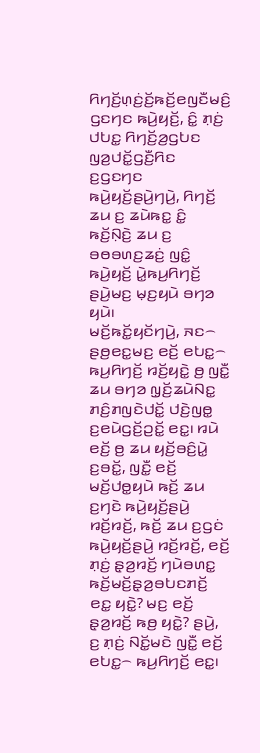ꤖꤚꤢꤩ꤬ꤛ꤫ꤢꤦ꤬ꤢꤩ꤬ꤒꤢꤩ꤬ꤕꤜꤢꤪꤗꤢꤨ꤬ ꤞꤢꤚꤢ ꤒꤣꤧ꤬ꤟꤢꤩ꤬, ꤢꤨ꤭ ꤊ꤫ꤢꤦ꤬ ꤓꤝꤢ꤭ ꤖꤚꤢꤩ꤬ꤤ꤬ꤞꤝꤢ ꤜꤤ꤬ꤓꤢꤩ꤭ꤞꤢꤪ꤬ꤖꤢ ꤢ꤬ꤞꤢꤚꤢ ꤒꤣꤧ꤬ꤟꤢꤩ꤬ꤔꤣꤧ꤬ꤚꤣꤧ꤬, ꤖꤚꤢꤩ꤬ ꤘꤣ ꤢ꤬ ꤘꤣꤧꤒꤢ꤭ ꤢꤨ꤭ ꤒꤢꤩ꤬ꤡ꤫ꤢꤧ꤬ ꤘꤣ ꤢ꤬ ꤋꤥꤋꤛꤢ꤬ꤘꤢꤦ꤬ ꤜꤢꤨ꤭ ꤒꤣꤧ꤬ꤟꤢꤩ꤬ ꤣꤧ꤭ꤒꤣ꤬ꤖꤚꤢꤩ꤬ ꤔꤣꤧ꤬ꤗꤢ꤬ ꤗ꤫ꤢ꤬ꤟꤣꤧ ꤋꤚꤤ ꤟꤣꤧ꤯
ꤗꤢꤩ꤬ꤒꤢꤩ꤭ꤟꤢꤩꤚꤣꤧ꤬, ꤏꤢ꤮ ꤔꤥ꤬ꤕꤢ꤭ꤗꤢ꤬ ꤕꤢꤩ꤬ ꤕꤝꤢ꤭꤮ ꤒꤣ꤬ꤖꤚꤢꤩ꤬ ꤙꤢꤩ꤬ꤟꤢꤧ꤭ ꤥ꤬ ꤜꤢꤪ꤭ ꤘꤣ ꤋꤚꤤ ꤜ꤫ꤢꤩ꤬ꤘꤣꤧꤡꤢ꤭ ꤊꤢꤨ꤬ꤊꤜꤢꤧꤓꤢꤩ꤭ ꤓꤢꤧ꤬ꤜꤥ꤭ ꤢ꤬ꤕꤣꤧꤞꤢꤩ꤬ꤑꤢꤩ꤭ ꤕꤢ꤭꤯ ꤙꤣꤧ ꤕꤢꤩ꤬ ꤥ꤬ ꤘꤣ ꤟꤢꤩ꤬ꤋꤢꤨ꤬ꤣꤧ꤭ ꤢ꤬ꤋꤢꤩ꤭, ꤜꤢꤪ꤭ ꤕꤢꤩ꤬ ꤗꤢꤩ꤬ꤓꤥ꤭ꤟꤣꤧ ꤒꤢꤩ꤬ ꤘꤣ ꤢ꤬ꤚꤢꤧ ꤒꤣꤧ꤬ꤟꤢꤩ꤬ꤔꤣꤧ꤬ ꤙꤢꤩ꤬ꤙꤢꤩ꤬, ꤒꤢꤩ꤬ ꤘꤣ ꤢ꤬ꤞꤢꤦ ꤒꤣꤧ꤬ꤟꤢꤩ꤬ꤔꤣꤧ꤬ ꤙꤢꤩ꤬ꤙꤢꤩ꤬, ꤕꤢꤩ꤬ ꤊ꤫ꤢꤦ꤬ ꤔ꤫ꤤ꤬ꤙꤢꤩ꤬ ꤚꤣꤧꤋꤛꤢ꤭ ꤒꤢꤩ꤬ꤗꤢꤩ꤬ꤔ꤫ꤤ꤬ꤋꤝꤢꤊꤢꤩ꤬ ꤕꤢ꤭ ꤟꤢꤧ꤭? ꤗꤢ꤬ ꤕꤢꤩ꤬ ꤔ꤫ꤤ꤬ꤙꤢꤩ꤬ ꤒꤥ꤬ ꤟꤢꤧ꤭? ꤔꤣꤧ꤬, ꤢ꤬ ꤊ꤫ꤢꤦ꤬ ꤡꤢꤩ꤭ꤗꤢꤧ ꤜꤢꤪ꤭ ꤕꤢꤩ꤬ ꤕꤝꤢ꤭꤮ ꤒꤣ꤬ꤖꤚꤢꤩ꤬ ꤕꤢ꤭꤯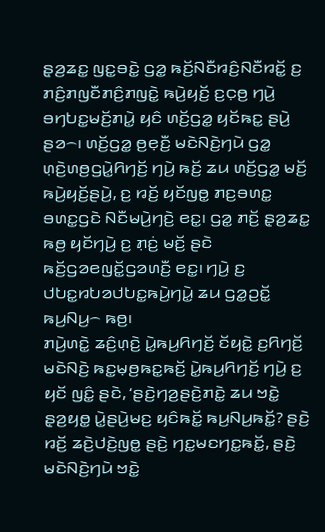ꤔ꤫ꤤ꤬ꤘꤢ꤭ ꤜꤢ꤭ꤋꤢꤧ꤭ ꤞꤤ꤭ ꤒꤢꤩ꤬ꤡꤢꤪꤙꤢꤨ꤬ꤡꤢꤪꤙꤢꤩ꤭ ꤢ꤬ ꤊꤢꤨ꤬ꤊꤜꤢꤪꤊꤢꤨ꤬ꤊꤜꤢꤧ꤭ ꤒꤣꤧ꤬ꤟꤢꤩ꤬ ꤢ꤬ꤍ꤫ꤥ꤬ ꤚꤣꤧ꤬ ꤋꤚꤝꤢ꤭ꤗꤢꤩ꤬ꤊꤣꤧ꤭ ꤟꤢꤨ ꤛꤢꤩ꤬ꤞꤤ꤭ ꤟꤢꤩꤒꤢ꤭ ꤔꤣꤧ꤬ ꤔꤤ꤮꤯ ꤛꤢꤩ꤬ꤞꤤ꤭ ꤥ꤬ꤕ꤫ꤢꤪ꤬ ꤗꤢꤧꤡꤢꤧ꤬ꤚꤣꤧ ꤞꤤ꤭ ꤛ꤫ꤢꤧ꤬ꤛꤥ꤬ꤞꤣꤧ꤭ꤖꤚꤢꤩ꤬ ꤚꤣꤧ꤬ ꤒꤢꤩ꤬ ꤘꤣ ꤛꤢꤩ꤬ꤞꤤ꤭ ꤗꤢꤩ꤬ ꤒꤣꤧ꤬ꤟꤢꤩ꤬ꤔꤣꤧ꤬, ꤢ꤬ ꤙꤢꤩ꤬ ꤟꤢꤩꤜꤥ꤭ ꤊꤢ꤬ꤋꤛꤢ꤭ ꤋꤛꤢ꤭ꤞꤢꤧ ꤡꤢꤪꤗꤣꤧ꤬ꤚꤢꤧ꤬ ꤕꤢ꤭꤯ ꤞꤤ꤭ ꤊꤢꤩ꤬ ꤔ꤫ꤤ꤬ꤘꤢ꤭ ꤒꤥ꤬ ꤟꤢꤩꤚꤣꤧ꤬ ꤢ꤬ ꤊ꤫ꤢꤦ꤬ ꤗꤢꤩ꤬ ꤔꤢꤧ ꤒꤢꤩ꤬ꤞꤤꤕꤜꤢꤩ꤭ꤞꤤꤛꤢꤪ꤬ ꤕꤢ꤭꤯ ꤚꤣꤧ꤬ ꤢ꤬ ꤓꤝꤢ꤭ꤙꤝꤤꤓꤝꤢ꤭ꤒꤣꤧ꤬ꤚꤣꤧ꤭ ꤘꤣ ꤞꤤ꤭ꤑꤢꤩ꤭ ꤒꤣ꤬ꤡꤣ꤬꤮ ꤒꤥ꤬꤯
ꤊꤣꤧ꤬ꤛꤢꤧ꤭ ꤘꤢꤨ꤬ꤛ꤫ꤢꤧ꤬ ꤣꤧ꤭ꤒꤣ꤬ꤖꤚꤢꤩ꤬ ꤢꤩꤟꤢꤧ꤭ ꤢ꤬ꤖꤚꤢꤩ꤬ ꤗꤢꤧꤡꤢꤧ꤬ ꤒꤢ꤭ꤗ꤫ꤥ꤬ꤒꤢ꤭ꤒꤢꤩ꤬ ꤣꤧ꤭ꤒꤣ꤬ꤖꤚꤢꤩ꤬ ꤚꤣꤧ꤬ ꤢ꤬ ꤟꤢꤩ ꤜꤢꤨ꤭ ꤔꤢꤧ, ‘ꤔꤢꤧ꤬ꤚꤤ꤬ꤔꤢꤧ꤬ꤊꤢꤧ꤭ ꤘꤣ ꤠꤢꤧ꤭ ꤔ꤫ꤤ꤬ꤟꤥ꤭ ꤣꤧ꤭ꤔꤣꤧ꤬ꤗꤢ꤬ ꤟꤢꤨꤒꤢꤩ꤭ ꤒꤣ꤬ꤡꤣ꤬ꤒꤢꤩ꤭? ꤔꤢꤧ꤬ ꤙꤢꤩ꤬ ꤘꤢꤧ꤬ꤓꤢꤧ꤬ꤜꤥ꤭ ꤔꤢꤧ꤬ ꤚꤢ꤭ꤗꤢꤚꤢ꤭ꤒꤢꤩ꤭, ꤔꤢꤧ꤬ ꤗꤢꤧꤡꤢꤧ꤬ꤚꤣꤧ ꤠꤢꤧ꤭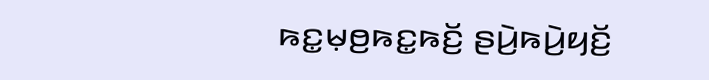ꤒꤢ꤭ꤗ꤫ꤥ꤬ꤒꤢ꤭ꤒꤢꤩ꤬ ꤔꤣꤧ꤬ꤒꤣꤧ꤬ꤟꤢꤩ꤬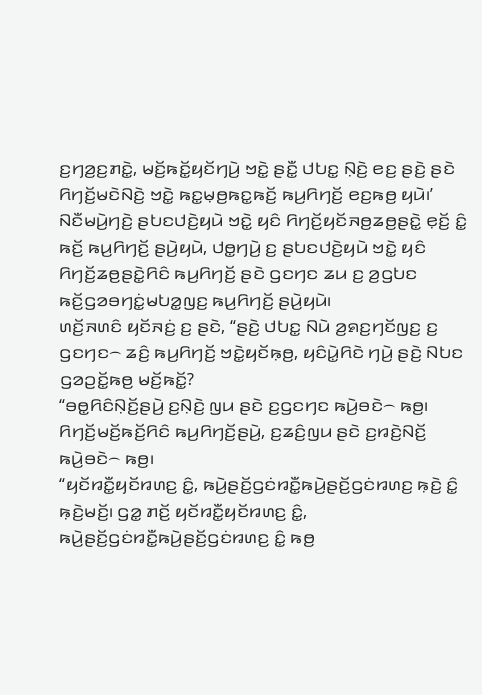ꤢ꤬ꤚꤤ꤬ꤢ꤬ꤊꤢꤧ꤭, ꤗꤢꤩ꤬ꤒꤢꤩ꤭ꤟꤢꤩꤚꤣꤧ꤬ ꤠꤢꤧ꤭ ꤔꤢꤪ꤭ ꤓꤝꤢ꤭ ꤡ꤫ꤢꤧ꤬ ꤕꤢ꤬ ꤔꤢꤧ꤬ ꤔꤢꤧ ꤖꤚꤢꤩ꤬ꤗꤢꤧꤡꤢꤧ꤬ ꤠꤢꤧ꤭ ꤒꤢ꤭ꤗ꤫ꤥ꤬ꤒꤢ꤭ꤒꤢꤩ꤬ ꤒꤣ꤬ꤖꤚꤢꤩ꤬ ꤕꤢ꤬ꤒꤥ꤬ ꤟꤣꤧ꤯’
ꤡꤢꤪꤗꤣꤧ꤬ꤚꤢꤧ꤬ ꤔꤝꤢꤓꤢꤧ꤬ꤟꤣꤧ ꤠꤢꤧ꤭ ꤟꤢꤨ ꤖꤚꤢꤩ꤬ꤟꤢꤩꤏꤥ꤬ꤘꤥ꤬ꤔꤢꤧ꤭ ꤕ꤫ꤢꤩ꤬ ꤢꤨ꤭ ꤒꤢꤩ꤬ ꤒꤣ꤬ꤖꤚꤢꤩ꤬ ꤔꤣꤧ꤬ꤟꤣꤧ, ꤓꤥ꤭ꤚꤣꤧ꤬ ꤢ꤬ ꤔꤝꤢꤓꤢꤧ꤬ꤟꤣꤧ ꤠꤢꤧ꤭ ꤟꤢꤨ ꤖꤚꤢꤩ꤬ꤘꤥ꤬ꤔꤢꤧ꤭ꤖꤢꤨ ꤒꤣ꤬ꤖꤚꤢꤩ꤬ ꤔꤢꤧ ꤞꤢꤚꤢ ꤘꤣ ꤢ꤬ ꤤ꤬ꤞꤝꤢ ꤒꤢꤩ꤬ꤞꤤꤋꤚꤢꤦ꤭ꤗꤝꤤ꤭ꤜꤢ꤬ ꤒꤣ꤬ꤖꤚꤢꤩ꤬ ꤔꤣꤧ꤬ꤟꤣꤧ꤯
ꤛꤢꤩ꤬ꤏꤛꤢꤨ ꤟꤢꤩꤏꤢꤦ꤬ ꤢ꤬ ꤔꤢꤧ, “ꤔꤢꤧ꤬ ꤓꤝꤢ꤭ ꤡꤣꤧ ꤤ꤬ꤎꤢ꤬ꤚꤢꤩꤜꤢ꤬ ꤢ꤬ ꤞꤢꤚꤢ꤮ ꤘꤢꤨ꤬ ꤒꤣ꤬ꤖꤚꤢꤩ꤬ ꤠꤢꤧ꤭ꤟꤢꤩꤒ꤫ꤥ꤬, ꤟꤢꤨꤣꤧ꤭ꤖꤢꤧ ꤚꤣꤧ꤬ ꤔꤢꤧ꤬ ꤡꤝꤢ ꤞꤤꤑꤢꤩ꤭ꤒꤥ꤬ ꤗꤢꤩ꤬ꤒꤢꤩ꤭?
“ꤋꤥ꤭ꤖꤢꤨꤡ꤫ꤢꤩ꤬ꤔꤣꤧ꤬ ꤢ꤬ꤡ꤫ꤢꤧ꤬ ꤜꤣ ꤔꤢꤧ ꤢ꤬ꤞꤢꤚꤢ ꤒꤣꤧ꤬ꤋꤢꤧ꤮ ꤒꤥ꤬꤯ ꤖꤚꤢꤩ꤬ꤗꤢꤩ꤬ꤒꤢꤩ꤬ꤖꤢꤨ ꤒꤣ꤬ꤖꤚꤢꤩ꤬ꤔꤣꤧ꤬, ꤢ꤬ꤘꤢꤨ꤬ꤜꤣ ꤔꤢꤧ ꤢ꤬ꤙꤢꤧ꤬ꤡꤢꤩ꤬ ꤒꤣꤧ꤬ꤋꤢꤧ꤮ ꤒꤥ꤬꤯
“ꤟꤢꤩꤙꤢꤪ꤭ꤟꤢꤩꤙꤛꤢ꤬ ꤢꤨ꤭, ꤒꤣꤧ꤬ꤔꤢꤩ꤬ꤞꤢꤦꤙꤢꤪ꤭ꤒꤣꤧ꤬ꤔꤢꤩ꤬ꤞꤢꤦꤙꤛꤢ꤬ ꤒ꤫ꤢꤧ꤬ ꤢꤨ꤭ ꤒ꤫ꤢꤧ꤬ꤗꤢꤩ꤬꤯ ꤞꤤ꤭ ꤊꤢꤩ꤬ ꤟꤢꤩꤙꤢꤪ꤭ꤟꤢꤩꤙꤛꤢ꤬ ꤢꤨ꤭, ꤒꤣꤧ꤬ꤔꤢꤩ꤬ꤞꤢꤦꤙꤢꤪ꤭ꤒꤣꤧ꤬ꤔꤢꤩ꤬ꤞꤢꤦꤙꤛꤢ꤬ ꤢꤨ꤭ ꤒꤥ꤬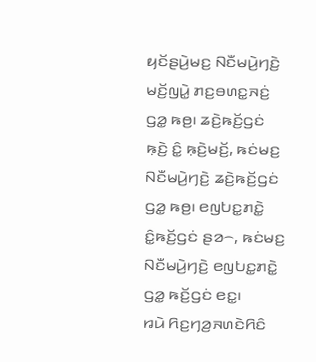ꤟꤢꤩꤔꤣꤧ꤬ꤗꤢ꤬ ꤡꤢꤪꤗꤣꤧ꤬ꤚꤢꤧ꤬ ꤗꤢꤩ꤬ꤜꤣꤧ꤭ ꤊꤢ꤬ꤋꤛꤢ꤭ꤏꤢꤦ꤬ ꤞꤤ꤭ ꤒꤥ꤬꤯ ꤘꤢꤧ꤬ꤒꤢꤩ꤬ꤞꤢꤦ ꤒ꤫ꤢꤧ꤬ ꤢꤨ꤭ ꤒ꤫ꤢꤧ꤬ꤗꤢꤩ꤬, ꤒꤢꤦꤗꤢ꤬ ꤡꤢꤪꤗꤣꤧ꤬ꤚꤢꤧ꤬ ꤘꤢꤧ꤬ꤒꤢꤩ꤬ꤞꤢꤦ ꤞꤤ꤭ ꤒꤥ꤬꤯ ꤕꤜꤝꤢ꤭ꤊꤢꤧ꤭ ꤢꤨ꤭ꤒꤢꤩ꤬ꤞꤢꤦ ꤔꤤ꤮, ꤒꤢꤦꤗꤢ꤬ ꤡꤢꤪꤗꤣꤧ꤬ꤚꤢꤧ꤬ ꤕꤜꤝꤢ꤭ꤊꤢꤧ꤭ ꤞꤤ꤭ ꤒꤢꤩ꤬ꤞꤢꤦ ꤕꤢ꤭꤯
ꤙꤣꤧ ꤖꤢ꤬ꤚꤤ꤬ꤏꤛꤢꤧꤖꤢꤨ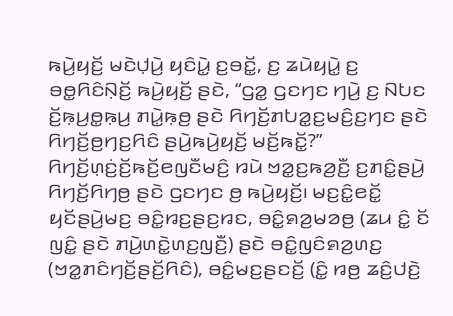ꤒꤣꤧ꤬ꤟꤢꤩ꤬ ꤗꤢꤧꤓ꤫ꤣꤧ꤬ ꤟꤢꤨꤣꤧ꤭ ꤢ꤬ꤋꤢꤩ꤭, ꤢ꤬ ꤘꤣꤧꤟꤣꤧ꤭ ꤢ꤬ ꤋꤥ꤭ꤖꤢꤨꤡ꤫ꤢꤩ꤬ ꤒꤣꤧ꤬ꤟꤢꤩ꤬ ꤔꤢꤧ, “ꤞꤤ꤭ ꤞꤢꤚꤢ ꤚꤣꤧ꤬ ꤢ꤬ ꤡꤝꤢ ꤢꤩ꤬ꤒ꤫ꤣ꤬ꤥ꤭ꤒ꤫ꤣ꤬ ꤊꤣꤧ꤭ꤒ꤫ꤥ꤬ ꤔꤢꤧ ꤖꤚꤢꤩ꤬ꤊꤝꤤ꤭ꤢ꤬ꤗꤢꤨ꤬ꤢ꤬ꤚꤢ ꤔꤢꤧ ꤖꤚꤢꤩ꤬ꤥ꤬ꤚꤢ꤬ꤖꤢꤨ ꤔꤣꤧ꤬ꤒꤣꤧ꤬ꤟꤢꤩ꤬ ꤗꤢꤩ꤬ꤒꤢꤩ꤭?”
ꤖꤚꤢꤩ꤬ꤛ꤫ꤢꤦ꤬ꤢꤩ꤬ꤒꤢꤩ꤬ꤕꤜꤢꤪꤗꤢꤨ꤬ ꤙꤣꤧ ꤠꤤ꤭ꤢ꤬ꤒꤤ꤬ꤢꤪ꤬ ꤢ꤬ꤊꤢꤨ꤭ꤔꤣꤧ꤬ ꤖꤚꤢꤩ꤬ꤖꤚꤥ꤬ ꤔꤢꤧ ꤞꤢꤚꤢ ꤥ꤬ ꤒꤣꤧ꤬ꤟꤢꤩ꤬꤯ ꤗꤢ꤬ꤢꤨ꤭ꤕꤢꤩ꤭ ꤟꤢꤩꤔꤣꤧ꤬ꤗꤢ꤬ ꤋꤢꤨ꤭ꤙꤢ꤬ꤔꤢ꤬ꤙꤢ, ꤋꤢꤨ꤭ꤎꤤ꤬ꤗꤤꤥ꤬ (ꤘꤣ ꤢꤨ꤭ ꤢꤩ ꤜꤢꤨ꤭ ꤔꤢꤧ ꤊꤣꤧ꤬ꤛꤢꤧ꤭ꤛꤢ꤬ꤜꤢꤪ꤬) ꤔꤢꤧ ꤋꤢꤨ꤭ꤜꤢꤨꤎꤤ꤬ꤛꤢ꤬ (ꤠꤤ꤭ꤊꤢꤨꤚꤢꤩ꤬ꤔꤢꤩ꤬ꤖꤢꤨ), ꤋꤢꤨ꤭ꤗꤢ꤬ꤔꤢꤢꤩ꤬ (ꤢꤨ꤭ ꤙꤥ꤬ ꤘꤢꤨ꤬ꤓꤢꤧ꤬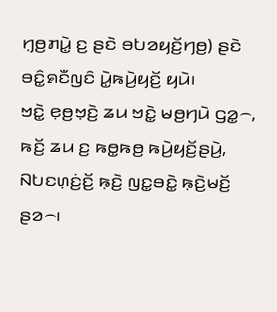ꤚ꤫ꤥ꤬ꤊꤣꤧ꤭ ꤢ꤬ ꤔꤢꤧ ꤋꤝꤤꤟꤢꤩ꤬ꤚꤥ꤬) ꤔꤢꤧ ꤋꤢꤨ꤭ꤎꤢꤪꤜꤢꤨ ꤣꤧ꤭ꤒꤣꤧ꤬ꤟꤢꤩ꤬ ꤟꤣꤧ꤯
ꤠꤢꤧ꤭ ꤕ꤫ꤥ꤬ꤠ꤫ꤢꤧ꤬ ꤘꤣ ꤠꤢꤧ꤭ ꤗꤥ꤬ꤚꤣꤧ ꤞꤤ꤭꤮, ꤒꤢꤩ꤬ ꤘꤣ ꤢ꤬ ꤒꤥ꤭ꤒꤥ꤬ ꤒꤣꤧ꤬ꤟꤢꤩ꤬ꤔꤣꤧ꤬, ꤡꤝꤢꤛ꤫ꤢꤦ꤬ꤢꤩ꤬ ꤒ꤫ꤢꤧ꤬ ꤜꤢ꤭ꤋꤢꤧ꤭ ꤒ꤫ꤢꤧ꤬ꤗꤢꤩ꤬ ꤔꤤ꤮꤯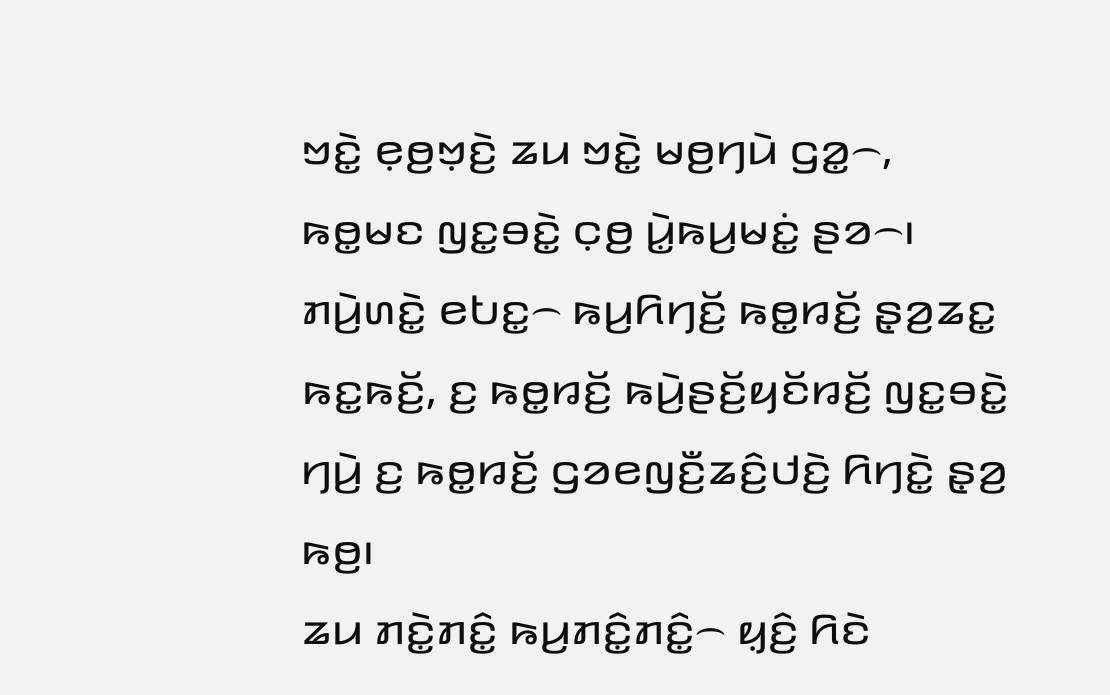ꤠꤢꤧ꤭ ꤕ꤫ꤥ꤬ꤠ꤫ꤢꤧ꤬ ꤘꤣ ꤠꤢꤧ꤭ ꤗꤥ꤬ꤚꤣꤧ ꤞꤤ꤭꤮, ꤒꤥ꤭ꤗꤢ ꤜꤢ꤭ꤋꤢꤧ꤭ ꤍ꤫ꤥ꤬ ꤣꤧ꤭ꤒꤣ꤬ꤗꤢꤦ꤭ ꤔꤤ꤮꤯ ꤊꤣꤧ꤬ꤛꤢꤧ꤭ ꤕꤝꤢ꤭꤮ ꤒꤣ꤬ꤖꤚꤢꤩ꤬ ꤒꤥ꤭ꤙꤢꤩ꤬ ꤔ꤫ꤤ꤬ꤘꤢ꤭ ꤒꤢ꤭ꤒꤢꤩ꤬, ꤢ꤬ ꤒꤥ꤭ꤙꤢꤩ꤬ ꤒꤣꤧ꤬ꤔꤢꤩ꤬ꤟꤢꤩꤙꤢꤩ꤬ ꤜꤢ꤭ꤋꤢꤧ꤭ ꤚꤣꤧ꤬ ꤢ꤬ ꤒꤥ꤭ꤙꤢꤩ꤬ ꤞꤤꤕꤜꤢꤪ꤬ꤘꤢꤨ꤬ꤓꤢꤧ꤬ ꤖꤚꤢꤧ꤭ ꤔ꤫ꤤ꤬ ꤒꤥ꤬꤯
ꤘꤣ ꤊꤢꤧ꤭ꤊꤢꤨ꤭ ꤒꤣ꤬ꤊꤢꤨ꤭ꤊꤢꤨ꤭꤮ ꤟ꤫ꤢꤨ꤬ ꤖꤢꤧ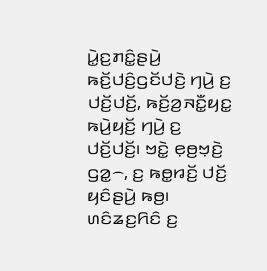ꤣꤧ꤭ꤢ꤬ꤊꤢꤨ꤭ꤔꤣꤧ꤬ ꤒꤢꤩ꤬ꤓꤢꤨ꤬ꤞꤢꤩꤓꤢꤧ꤬ ꤚꤣꤧ꤬ ꤢ꤬ ꤓꤢꤩ꤬ꤓꤢꤩ꤬, ꤒꤢꤩ꤬ꤤ꤬ꤏꤢꤪ꤭ꤟꤢ꤭ ꤒꤣꤧ꤬ꤟꤢꤩ꤬ ꤚꤣꤧ꤬ ꤢ꤬ ꤓꤢꤩ꤬ꤓꤢꤩ꤬꤯ ꤠꤢꤧ꤭ ꤕ꤫ꤥ꤬ꤠ꤫ꤢꤧ꤬ ꤞꤤ꤭꤮, ꤢ꤬ ꤒꤥ꤭ꤙꤢꤩ꤬ ꤓꤢꤩ꤬ ꤟꤢꤨꤔꤣꤧ꤬ ꤒꤥ꤬꤯
ꤛꤢꤨꤘꤢ꤬ꤖꤢꤨ ꤢ꤬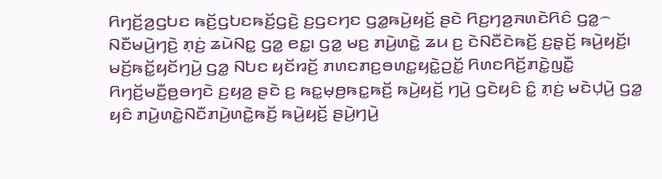ꤖꤚꤢꤩ꤬ꤤ꤬ꤞꤝꤢ ꤒꤢꤩ꤬ꤞꤝꤢꤒꤢꤩ꤬ꤞꤢꤧ꤬ ꤢ꤬ꤞꤢꤚꤢ ꤞꤤ꤭ꤒꤣꤧ꤬ꤟꤢꤩ꤬ ꤔꤢꤧ ꤖꤢ꤬ꤚꤤ꤬ꤏꤛꤢꤧꤖꤢꤨ ꤞꤤ꤭꤮ ꤡꤢꤪꤗꤣꤧ꤬ꤚꤢꤧ꤬ ꤊ꤫ꤢꤦ꤬ ꤘꤣꤧꤡꤢ꤭ ꤞꤤ꤭ ꤕꤢ꤭꤯ ꤞꤤ꤭ ꤗꤢ꤬ ꤊꤣꤧ꤬ꤛꤢꤧ꤭ ꤘꤣ ꤢ꤬ ꤢꤧꤡꤢꤪꤢꤧꤒꤢꤩ꤬ ꤢ꤬ꤔ꤫ꤢꤩ꤬ ꤒꤣꤧ꤬ꤟꤢꤩ꤬꤯ ꤗꤢꤩ꤬ꤒꤢꤩ꤭ꤟꤢꤩꤚꤣꤧ꤬ ꤞꤤ꤭ ꤡꤝꤢ ꤟꤢꤩꤙꤢꤩ꤬ ꤊꤛꤢꤊꤢ꤬ꤋꤛꤢ꤭ꤟꤢꤧ꤭ꤑꤢꤩ꤭ ꤖꤛꤢꤖꤢꤩ꤬ꤊꤢꤧ꤭ꤜꤢꤪ꤭ ꤖꤚꤢꤩ꤬ꤗꤢꤪ꤬ꤥ꤬ꤋꤚꤢꤧ ꤢ꤬ꤟꤤ꤬ ꤔꤢꤧ ꤢ꤬ ꤒꤢ꤭ꤗ꤫ꤥ꤬ꤒꤢ꤭ꤒꤢꤩ꤬ ꤒꤣꤧ꤬ꤟꤢꤩ꤬ ꤚꤣꤧ꤬ ꤞꤢꤧꤟꤢꤨ ꤢꤨ꤭ ꤊ꤫ꤢꤦ꤬ ꤗꤢꤧꤓ꤫ꤣꤧ꤬ ꤞꤤ꤭ ꤟꤢꤨ ꤊꤣꤧ꤬ꤛꤢꤧ꤭ꤡꤢꤪꤊꤣꤧ꤬ꤛꤢꤧ꤭ꤒꤢꤩ꤬ ꤒꤣꤧ꤬ꤟꤢꤩ꤬ ꤔꤣꤧ꤬ꤚꤣꤧ꤬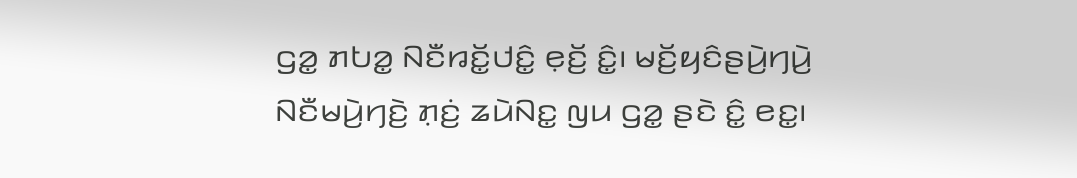ꤞꤤ꤭ ꤊꤝꤤ꤭ ꤡꤢꤪꤙꤢꤩ꤭ꤓꤢꤨ꤭ ꤕ꤫ꤢꤩ꤬ ꤢꤨ꤭꤯ ꤗꤢꤩ꤬ꤟꤢꤨꤔꤣꤧ꤬ꤚꤣꤧ꤬ ꤡꤢꤪꤗꤣꤧ꤬ꤚꤢꤧ꤬ ꤊ꤫ꤢꤦ꤬ ꤘꤣꤧꤡꤢ꤭ ꤜꤣ ꤞꤤ꤭ ꤔꤢꤧ ꤢꤨ꤭ ꤕꤢ꤭꤯